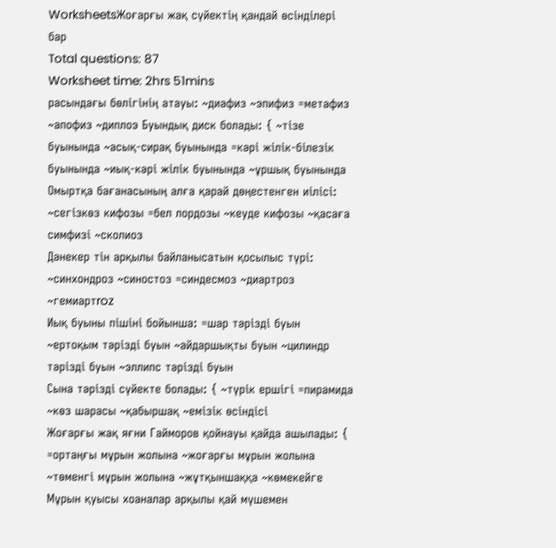WorksheetsЖоғарғы жақ сүйектің қандай өсінділері бар
Total questions: 87
Worksheet time: 2hrs 51mins
расындағы бөлігінің атауы: ~диафиз ~эпифиз =метафиз ~апофиз ~диплоэ Буындық диск болады: { ~тізе буынында ~асық-сирақ буынында =кәрі жілік-білезік буынында ~иық-кәрі жілік буынында ~ұршық буынында
Омыртқа бағанасының алға қарай дөңестенген иілісі: ~сегізкөз кифозы =бел лордозы ~кеуде кифозы ~қасаға симфизі ~сколиоз
Дәнекер тін арқылы байланысатын қосылыс түрі: ~синхондроз ~синостоз =синдесмоз ~диартроз ~гемиартroz
Иық буыны пішіні бойынша: =шар тәрізді буын ~ертоқым тәрізді буын ~айдаршықты буын ~цилиндр тәрізді буын ~эллипс тәрізді буын
Сына тәрізді сүйекте болады: { ~түрік ершігі =пирамида ~көз шарасы ~қабыршақ ~емізік өсіндісі
Жоғарғы жақ яғни Гайморов қойнауы қайда ашылады: { =ортаңғы мұрын жолына ~жоғарғы мұрын жолына ~төменгі мұрын жолына ~жұтқыншаққа ~көмекейге
Мұрын қуысы хоаналар арқылы қай мүшемен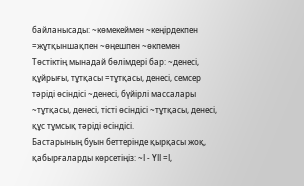байланысады: ~көмекеймен ~кеңірдекпен =жұтқыншақпен ~өңешпен ~өкпемен
Төстіктің мынадай бөлімдері бар: ~денесі, құйрығы, тұтқасы =тұтқасы, денесі, семсер тәріді өсіндісі ~денесі, бүйірлі массалары ~тұтқасы, денесі, тісті өсіндісі ~тұтқасы, денесі, құс тұмсық тәріді өсіндісі.
Бастарының буын беттерінде қырқасы жоқ, қабырғаларды көрсетіңіз: ~І - ҮІІ =І,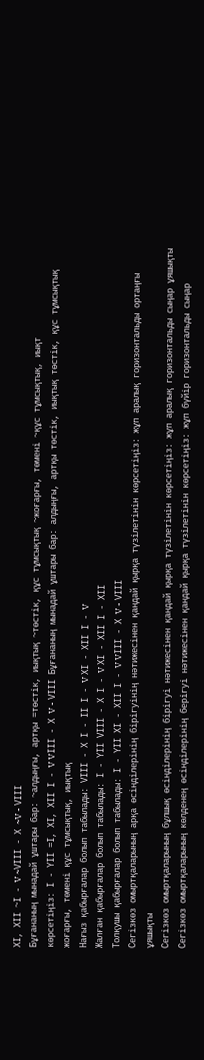ХІ, ХІІ ~І - V ~VІІІ - Х ~V - VІІІ
Бұғананың мынадай ұштары бар: ~алдыңғы, артқы =төстік, иықтық ~төстік, құс тұмсықтық ~жоғарғы, төмені ~құс тұмсықтық, иықт
көрсетіңіз: І - ҮІІ =І, ХІ, ХІІ І - V VІІІ - Х V - VІІІ Бұғананың мынадай ұштары бар: алдыңғы, артқы төстік, иықтық төстік, құс тұмсықтық жоғарғы, төмені құс тұмсықтық, иықтық
Нағыз қабырғалар болып табылады: VІІІ - Х І - ІІ І - V ХІ - ХІІ І - V
Жалған қабырғалар болып табылады: І - ҮІІ VІІІ - Х І - V ХІ - ХІІ І - ХІІ
Толқушы қабырғалар болып табылады: І - ҮІІ ХІ - ХІІ І - V VІІІ - Х V - VІІІ
Сегізкөз омыртқаларының арқа өсінділерінің бірігуінің нәтижесінен қандай қырқа түзілетінін көрсетіңіз: жұп аралық горизонтальды ортаңғы ұяшықты
Сегізкөз омыртқаларының бұлшық өсінділерінің бірігуі нәтижесінен қандай қырқа түзілетінін көрсетіңіз: жұп аралық горизонтальды сыңар ұяшықты
Сегізкөз омыртқаларының көлденең өсінділерінің берігуі нәтижесінен қандай қырқа түзілетінін көрсетіңіз: жұп бүйір горизонтальды сыңар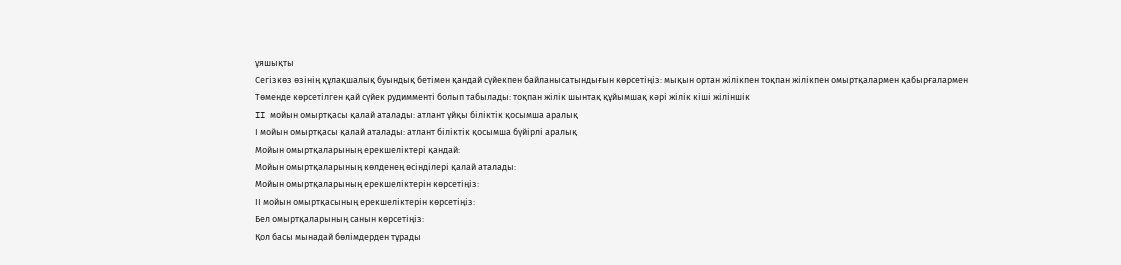ұяшықты
Сегізкөз өзінің құлақшалық буындық бетімен қандай сүйекпен байланысатындығын көрсетіңіз: мықын ортан жілікпен тоқпан жілікпен омыртқалармен қабырғалармен
Төменде көрсетілген қай сүйек рудимменті болып табылады: тоқпан жілік шынтақ құйымшақ кәрі жілік кіші жіліншік
II мойын омыртқасы қалай аталады: атлант ұйқы біліктік қосымша аралық
І мойын омыртқасы қалай аталады: атлант біліктік қосымша бүйірлі аралық
Мойын омыртқаларының ерекшеліктері қандай:
Мойын омыртқаларының көлденең өсінділері қалай аталады:
Мойын омыртқаларының ерекшеліктерін көрсетіңіз:
ІІ мойын омыртқасының ерекшеліктерін көрсетіңіз:
Бел омыртқаларының санын көрсетіңіз:
Қол басы мынадай бөлімдерден тұрады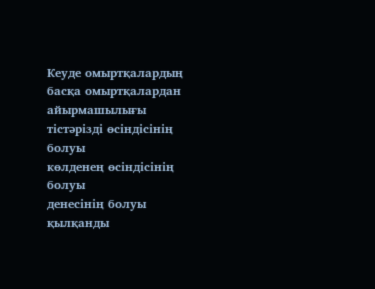Кеуде омыртқалардың басқа омыртқалардан айырмашылығы
тістәрізді өсіндісінің болуы
көлденең өсіндісінің болуы
денесінің болуы
қылқанды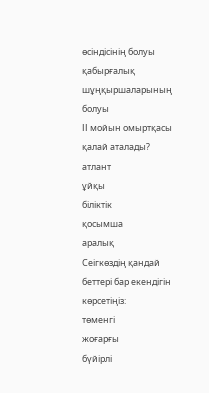өсіндісінің болуы
қабырғалық шұңқыршаларының болуы
II мойын омыртқасы қалай аталады?
атлант
ұйқы
біліктік
қосымша
аралық
Сеігкөздің қандай беттері бар екендігін көрсетіңіз:
төменгі
жоғарғы
бүйірлі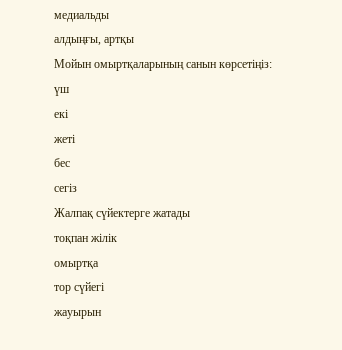медиальды
алдыңғы, артқы
Мойын омыртқаларының санын көрсетіңіз:
үш
екі
жеті
бес
сегіз
Жалпақ сүйектерге жатады
тоқпан жілік
омыртқа
тор сүйегі
жауырын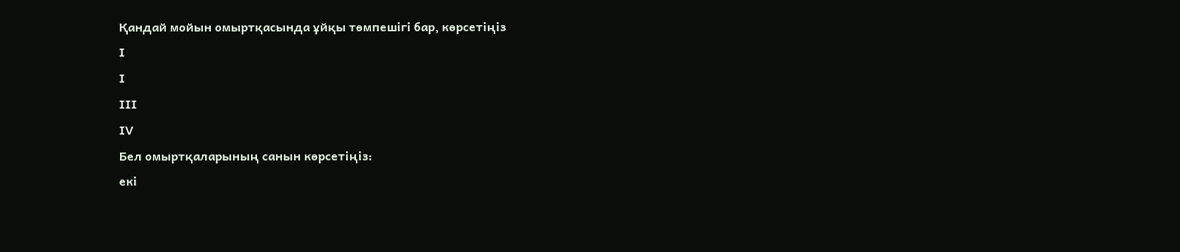Қандай мойын омыртқасында ұйқы төмпешігі бар, көрсетіңіз
І
І
ІІІ
ІV
Бел омыртқаларының санын көрсетіңіз:
екі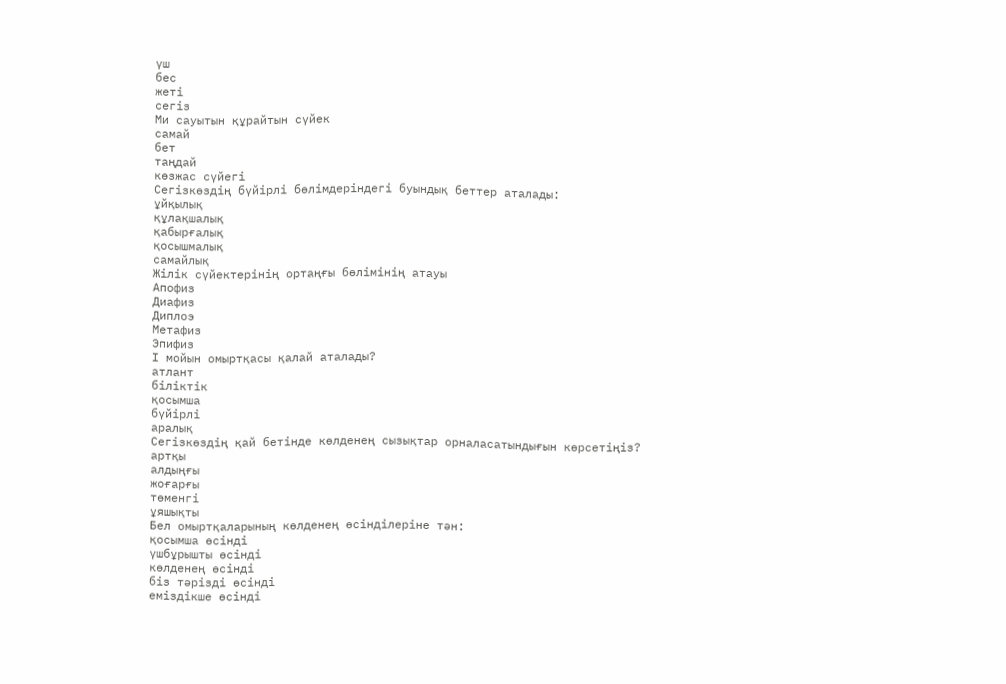үш
бес
жеті
сегіз
Ми сауытын құрайтын сүйек
самай
бет
таңдай
көзжас сүйегі
Сегізкөздің бүйірлі бөлімдеріндегі буындық беттер аталады:
ұйқылық
құлақшалық
қабырғалық
қосышмалық
самайлық
Жілік сүйектерінің ортаңғы бөлімінің атауы
Апофиз
Диафиз
Диплоэ
Метафиз
Эпифиз
І мойын омыртқасы қалай аталады?
атлант
біліктік
қосымша
бүйірлі
аралық
Сегізкөздің қай бетінде көлденең сызықтар орналасатындығын көрсетіңіз?
артқы
алдыңғы
жоғарғы
төменгі
ұяшықты
Бел омыртқаларының көлденең өсінділеріне тән:
қосымша өсінді
үшбұрышты өсінді
көлденең өсінді
біз тәрізді өсінді
еміздікше өсінді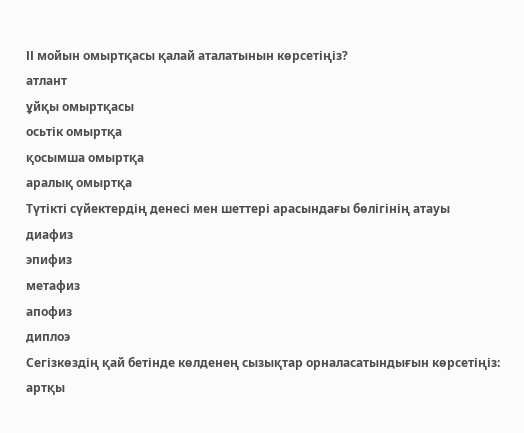ІІ мойын омыртқасы қалай аталатынын көрсетіңіз?
атлант
ұйқы омыртқасы
осьтік омыртқа
қосымша омыртқа
аралық омыртқa
Түтікті сүйектердің денесі мен шеттері арасындағы бөлігінің атауы
диафиз
эпифиз
метафиз
апофиз
диплоэ
Сегізкөздің қай бетінде көлденең сызықтар орналасатындығын көрсетіңіз:
артқы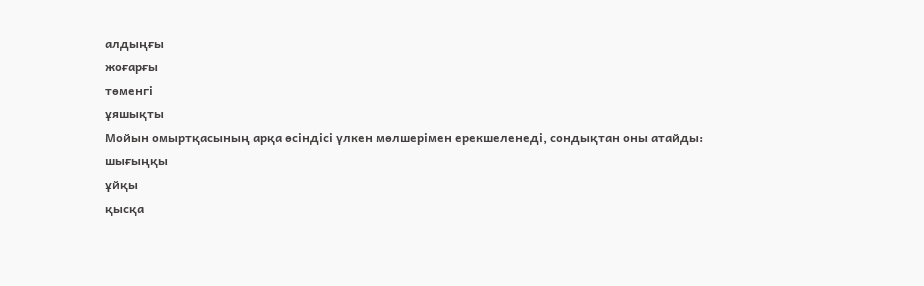алдыңғы
жоғарғы
төменгі
ұяшықты
Мойын омыртқасының арқа өсіндісі үлкен мөлшерімен ерекшеленеді, сондықтан оны атайды:
шығыңқы
ұйқы
қысқа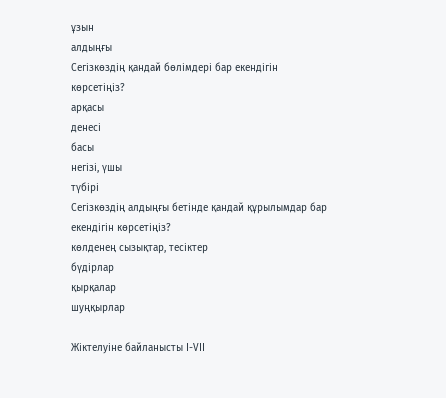ұзын
алдыңғы
Сегізкөздің қандай бөлімдері бар екендігін көрсетіңіз?
арқасы
денесі
басы
негізі, үшы
түбірі
Сегізкөздің алдыңғы бетінде қандай құрылымдар бар екендігін көрсетіңіз?
көлденең сызықтар, тесіктер
бүдірлар
қырқалар
шуңқырлар

Жіктелуіне байланысты І-VІІ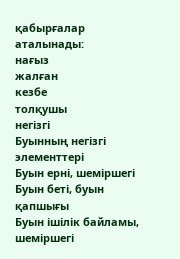қабырғалар аталынады:
нағыз
жалған
кезбе
толқушы
негізгі
Буынның негізгі элементтері
Буын ерні, шеміршегі
Буын беті, буын қапшығы
Буын ішілік байламы, шеміршегі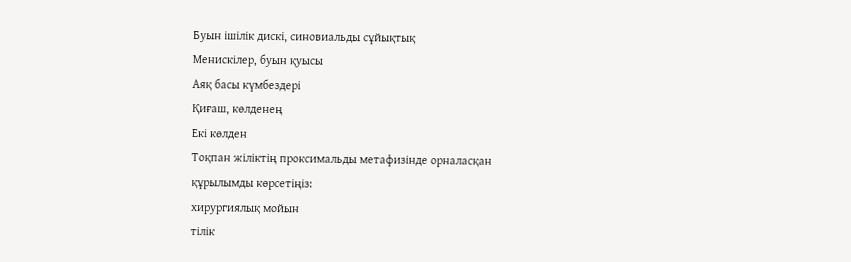Буын ішілік дискі, синовиальды сұйықтық
Менискілер, буын қуысы
Аяқ басы күмбездері
Қиғаш, көлденең
Екі көлден
Тоқпан жіліктің проксимальды метафизінде орналасқан құрылымды көрсетіңіз:
хирургиялық мойын
тілік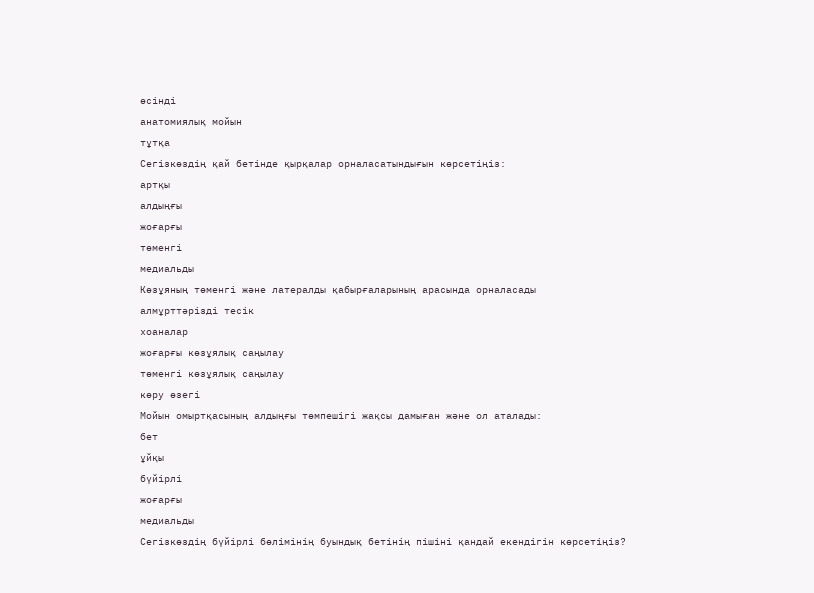өсінді
анатомиялық мойын
тұтқа
Сегізкөздің қай бетінде қырқалар орналасатындығын көрсетіңіз:
артқы
алдыңғы
жоғарғы
төменгі
медиальды
Көзұяның төменгі және латералды қабырғаларының арасында орналасады
алмұрттәрізді тесік
хоаналар
жоғарғы көзұялық саңылау
төменгі көзұялық саңылау
көру өзегі
Мойын омыртқасының алдыңғы төмпешігі жақсы дамыған және ол аталады:
бет
ұйқы
бүйірлі
жоғарғы
медиальды
Сегізкөздің бүйірлі бөлімінің буындық бетінің пішіні қандай екендігін көрсетіңіз?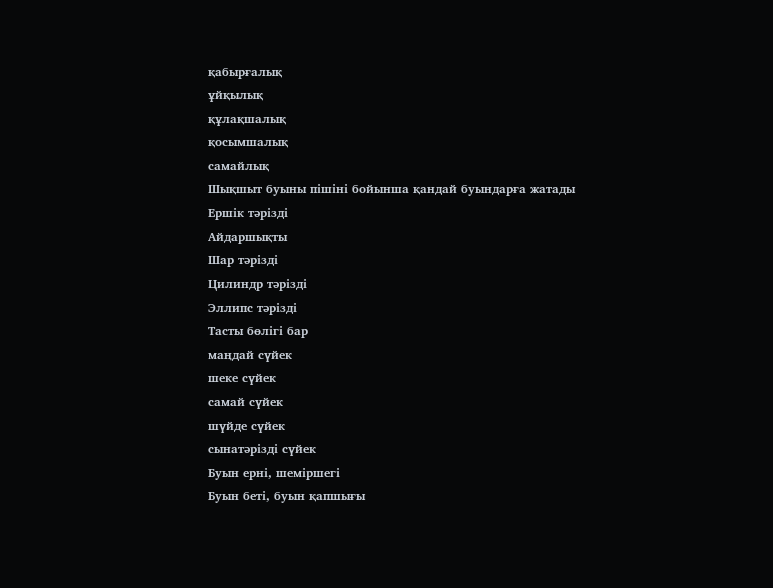қабырғалық
ұйқылық
құлақшалық
қосымшалық
самайлық
Шықшыт буыны пішіні бойынша қандай буындарға жатады
Ершік тәрізді
Айдаршықты
Шар тәрізді
Цилиндр тәрізді
Эллипс тәрізді
Тасты бөлігі бар
маңдай сүйек
шеке сүйек
самай сүйек
шүйде сүйек
сынатәрізді сүйек
Буын ерні, шеміршегі
Буын беті, буын қапшығы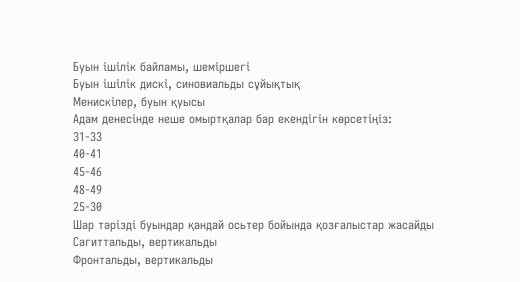Буын ішілік байламы, шеміршегі
Буын ішілік дискі, синовиальды сұйықтық
Менискілер, буын қуысы
Адам денесінде неше омыртқалар бар екендігін көрсетіңіз:
31-33
40-41
45-46
48-49
25-30
Шар тәрізді буындар қандай осьтер бойында қозғалыстар жасайды
Сагиттальды, веpтикальды
Фpонтальды, веpтикальды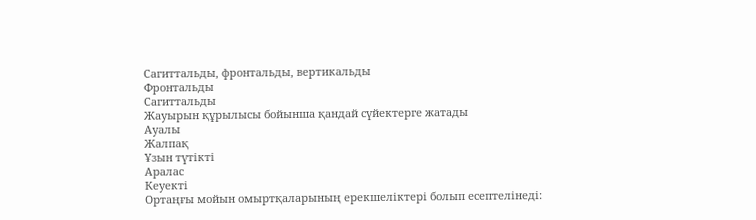Сагиттальды, фpонтальды, веpтикальды
Фpонтальды
Сагиттальды
Жауырын құрылысы бойынша қандай сүйектерге жатады
Ауалы
Жалпақ
Ұзын түтікті
Аралас
Кеуекті
Ортаңғы мойын омыртқаларының ерекшеліктері болып есептелінеді: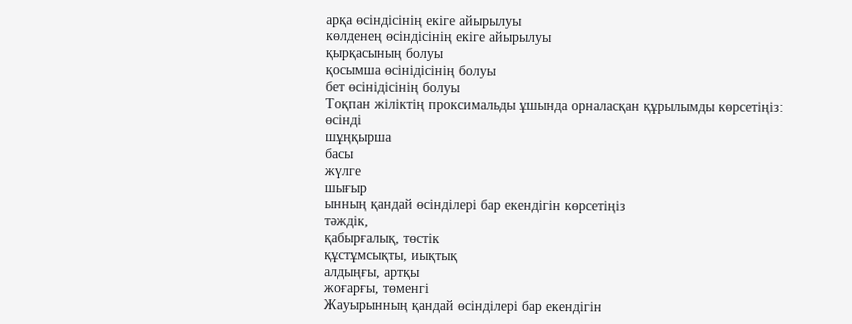арқа өсіндісінің екіге айырылуы
көлденең өсіндісінің екіге айырылуы
қырқасының болуы
қосымша өсінідісінің болуы
бет өсінідісінің болуы
Тоқпан жіліктің проксимальды ұшында орналасқан құрылымды көрсетіңіз:
өсінді
шұңқырша
басы
жүлге
шығыр
ынның қандай өсінділері бар екендігін көрсетіңіз
тәждік,
қабырғалық, төстік
құстұмсықты, иықтық
алдыңғы, артқы
жоғарғы, төменгі
Жауырынның қандай өсінділері бар екендігін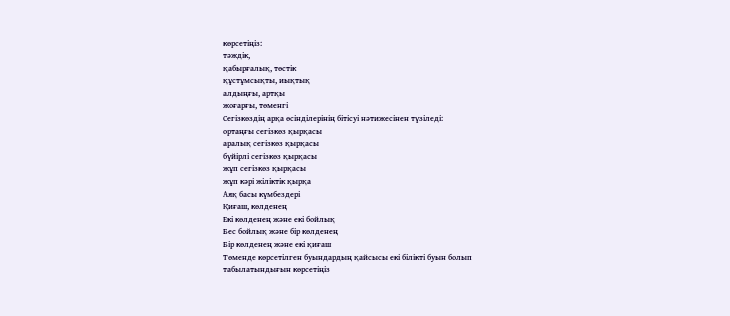көрсетіңіз:
тәждік,
қабырғалық, төстік
құстұмсықты, иықтық
алдыңғы, артқы
жоғарғы, төменгі
Сегізкөздің арқа өсінділерінің бітісуі нәтижесінен түзіледі:
ортаңғы сегізкөз қырқасы
аралық сегізкөз қырқасы
бүйірлі сегізкөз қырқасы
жұп сегізкөз қырқасы
жұп кәрі жіліктік қырқа
Аяқ басы күмбездері
Қиғаш, көлденең
Екі көлденең және екі бойлық
Бес бойлық және бір көлденең
Бір көлденең және екі қиғаш
Төменде көрсетілген буындардың қайсысы екі білікті буын болып табылатындығын көрсетіңіз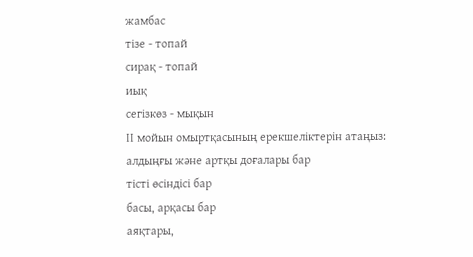жамбас
тізе - топай
сирақ - топай
иық
сегізкөз - мықын
ІІ мойын омыртқасының ерекшеліктерін атаңыз:
алдыңғы және артқы доғалары бар
тісті өсіндісі бар
басы, арқасы бар
аяқтары,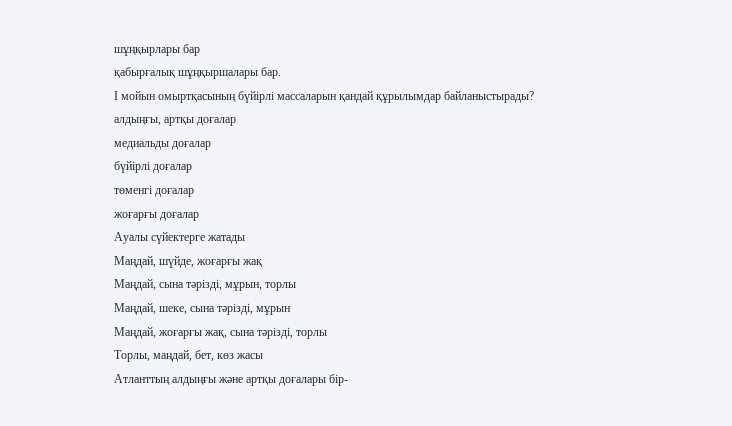шұңқырлары бар
қабырғалық шұңқыршалары бар.
І мойын омыртқасының бүйірлі массаларын қандай құрылымдар байланыстырады?
алдыңғы, артқы доғалар
медиальды доғалар
бүйірлі доғалар
төменгі доғалар
жоғарғы доғалар
Ауалы сүйектерге жатады
Маңдай, шүйде, жоғарғы жақ
Маңдай, сына тәрізді, мұрын, торлы
Маңдай, шеке, сына тәрізді, мұрын
Маңдай, жоғарғы жақ, сына тәрізді, торлы
Торлы, маңдай, бет, көз жасы
Атланттың алдыңғы және артқы доғалары бір-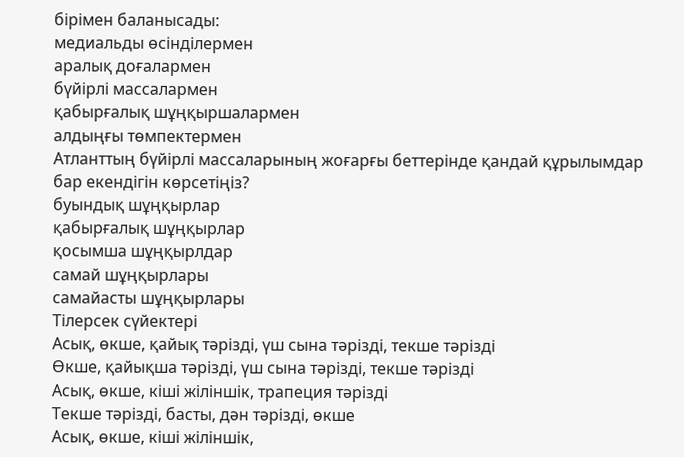бірімен баланысады:
медиальды өсінділермен
аралық доғалармен
бүйірлі массалармен
қабырғалық шұңқыршалармен
алдыңғы төмпектермен
Атланттың бүйірлі массаларының жоғарғы беттерінде қандай құрылымдар бар екендігін көрсетіңіз?
буындық шұңқырлар
қабырғалық шұңқырлар
қосымша шұңқырлдар
самай шұңқырлары
самайасты шұңқырлары
Тілерсек сүйектері
Асық, өкше, қайық тәрізді, үш сына тәрізді, текше тәрізді
Өкше, қайықша тәрізді, үш сына тәрізді, текше тәрізді
Асық, өкше, кіші жіліншік, трапеция тәрізді
Текше тәрізді, басты, дән тәрізді, өкше
Асық, өкше, кіші жіліншік,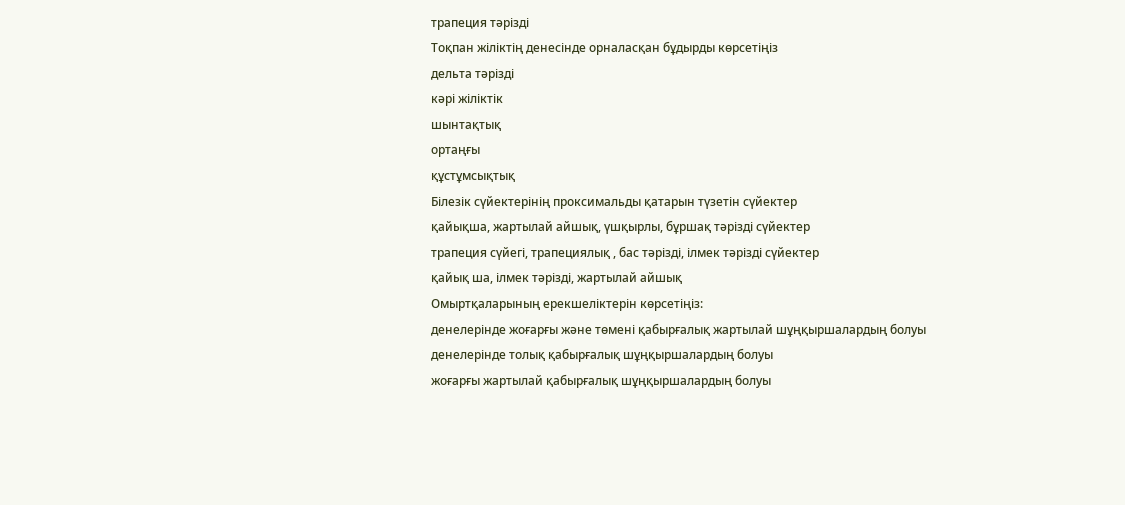трапеция тәрізді
Тоқпан жіліктің денесінде орналасқан бұдырды көрсетіңіз
дельта тәрізді
кәрі жіліктік
шынтақтық
ортаңғы
құстұмсықтық
Білезік сүйектерінің проксимальды қатарын түзетін сүйектер
қайықша, жартылай айшық, үшқырлы, бұршақ тәрізді сүйектер
трапеция сүйегі, трапециялық , бас тәрізді, ілмек тәрізді сүйектер
қайық ша, ілмек тәрізді, жартылай айшық
Омыртқаларының ерекшеліктерін көрсетіңіз:
денелерінде жоғарғы және төмені қабырғалық жартылай шұңқыршалардың болуы
денелерінде толық қабырғалық шұңқыршалардың болуы
жоғарғы жартылай қабырғалық шұңқыршалардың болуы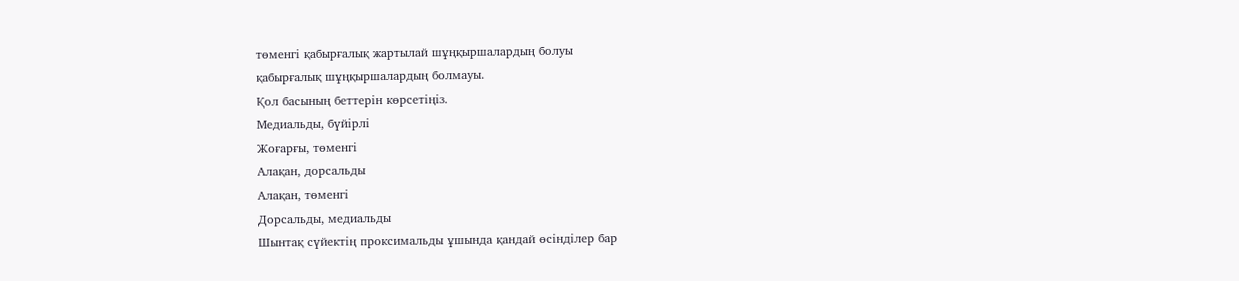төменгі қабырғалық жартылай шұңқыршалардың болуы
қабырғалық шұңқыршалардың болмауы.
Қол басының беттерін көрсетіңіз.
Медиальды, бүйірлі
Жоғарғы, төменгі
Алақан, дорсальды
Алақан, төменгі
Дорсальды, медиальды
Шынтақ сүйектің проксимальды ұшында қандай өсінділер бар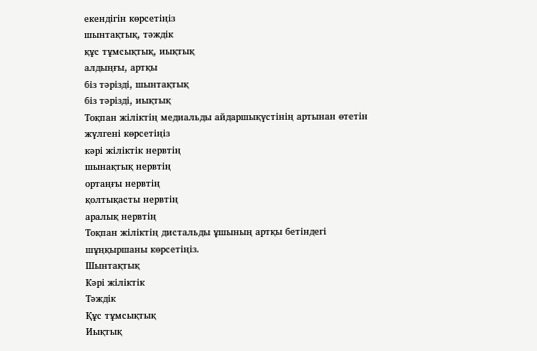екендігін көрсетіңіз
шынтақтық, тәждік
құс тұмсықтық, иықтық
алдыңғы, артқы
біз тәрізді, шынтақтық
біз тәрізді, иықтық
Тоқпан жіліктің медиальды айдаршықүстінің артынан өтетін жүлгені көрсетіңіз
кәрі жіліктік нервтің
шынақтық нервтің
ортаңғы нервтің
қолтықасты нервтің
аралық нервтің
Тоқпан жіліктің дистальды ұшының артқы бетіндегі шұңқыршаны көрсетіңіз.
Шынтақтық
Кәрі жіліктік
Тәждік
Құс тұмсықтық
Иықтық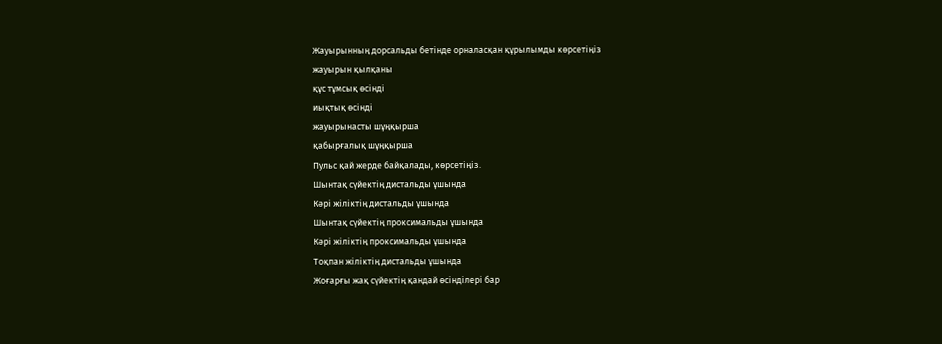Жауырынның дорсальды бетінде орналасқан құрылымды көрсетіңіз
жауырын қылқаны
құс тұмсық өсінді
иықтық өсінді
жауырынасты шұңқырша
қабырғалық шұңқырша
Пульс қай жерде байқалады, көрсетіңіз.
Шынтақ сүйектің дистальды ұшында
Кәрі жіліктің дистальды ұшында
Шынтақ сүйектің проксимальды ұшында
Кәрі жіліктің проксимальды ұшында
Тоқпан жіліктің дистальды ұшында
Жоғарғы жақ сүйектің қандай өсінділері бар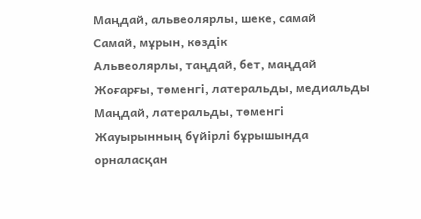Маңдай, альвеолярлы, шеке, самай
Самай, мұрын, көздік
Альвеолярлы, таңдай, бет, маңдай
Жоғарғы, төменгі, латеральды, медиальды
Маңдай, латеральды, төменгі
Жауырынның бүйірлі бұрышында орналасқан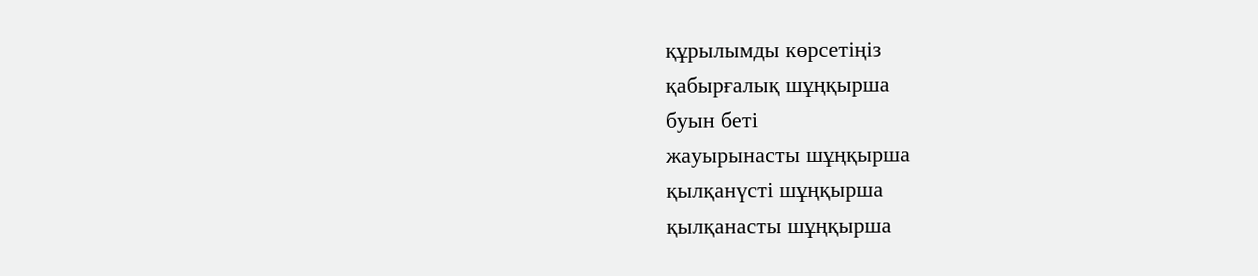құрылымды көрсетіңіз
қабырғалық шұңқырша
буын беті
жауырынасты шұңқырша
қылқанүсті шұңқырша
қылқанасты шұңқырша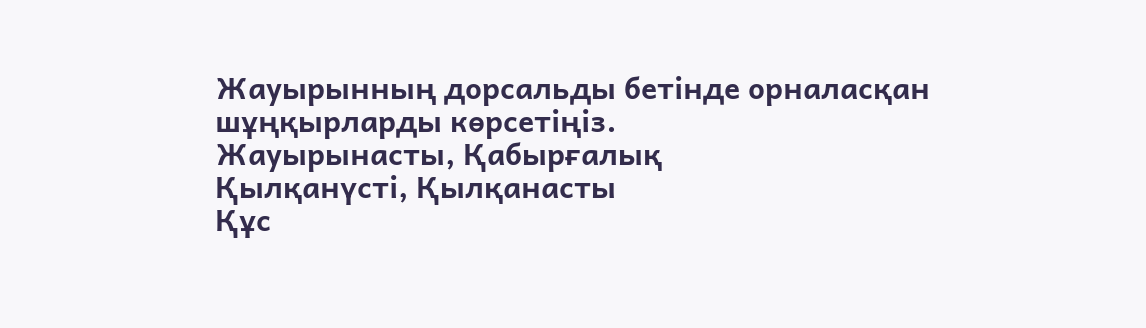Жауырынның дорсальды бетінде орналасқан шұңқырларды көрсетіңіз.
Жауырынасты, Қабырғалық
Қылқанүсті, Қылқанасты
Құс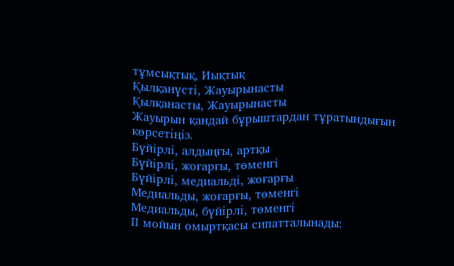тұмсықтық, Иықтық
Қылқанүсті, Жауырынасты
Қылқанасты, Жауырынасты
Жауырын қандай бұрыштардан тұратындығын көрсетіңіз.
Бүйірлі, алдыңғы, артқы
Бүйірлі, жоғарғы, төменгі
Бүйірлі, медиальді, жоғарғы
Медиальды, жоғарғы, төменгі
Медиальды, бүйірлі, төменгі
ІІ мойын омыртқасы сипатталынады: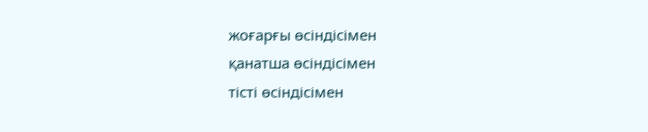жоғарғы өсіндісімен
қанатша өсіндісімен
тісті өсіндісімен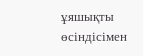ұяшықты өсіндісімен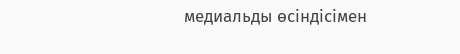медиальды өсіндісімен